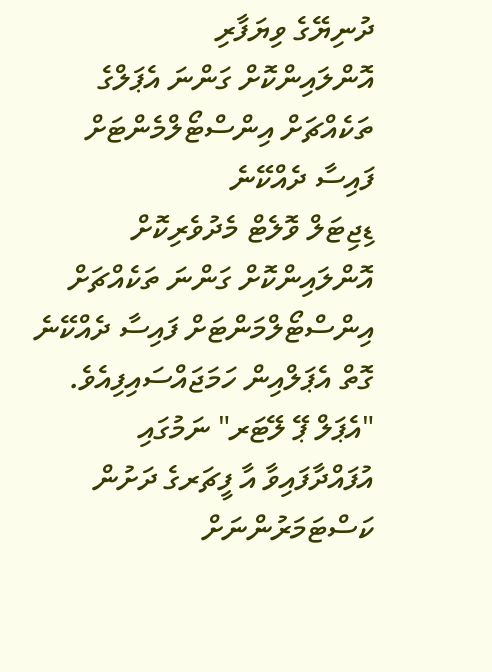ދުނިޔޭގެ ވިޔަފާރި
އޮންލައިންކޮށް ގަންނަ އެޕަލްގެ ތަކެއްޗަށް އިންސްޓޯލްމެންޓަށް ފައިސާ ދެއްކޭނެ
ޑިޖިޓަލް ވޮލެޓް މެދުވެރިކޮށް އޮންލައިންކޮށް ގަންނަ ތަކެއްޗަށް އިންސްޓޯލްމަންޓަށް ފައިސާ ދެއްކޭނެ ގޮތް އެޕަލްއިން ހަމަޖައްސައިފިއެވެ.
"އެޕަލް ޕޭ ލޭޓަރ" ނަމުގައި އުފައްދާފައިވާ އާ ފީޗަރގެ ދަށުން ކަސްޓަމަރުންނަށް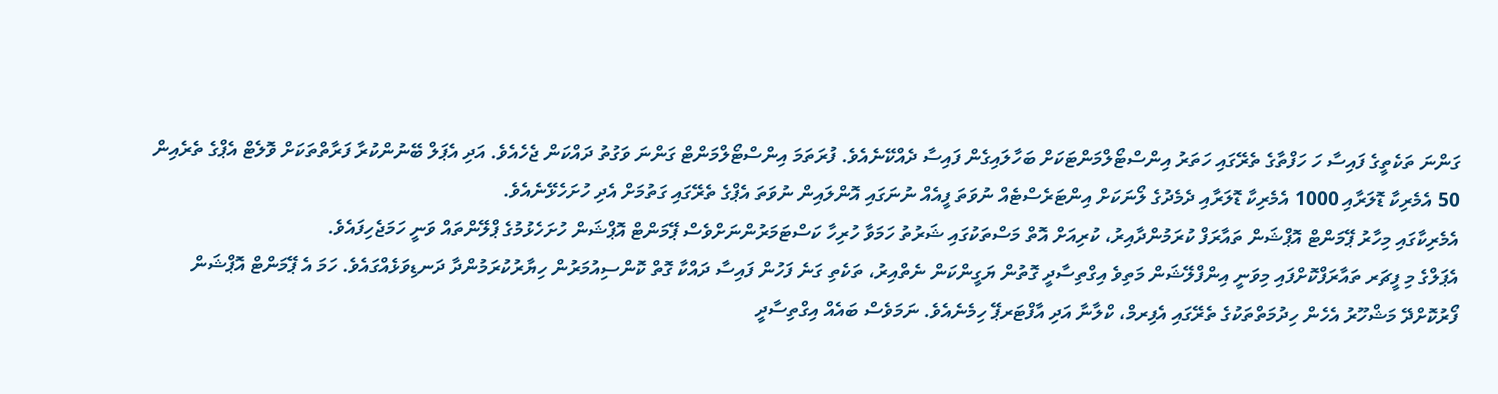ގަންނަ ތަކެތީގެ ފައިސާ ހަ ހަފްތާގެ ތެރޭގައި ހަތަރު އިންސްޓޯލްމަންޓަކަށް ބަހާލައިގެން ފައިސާ ދެއްކޭނެއެވެ. ފުރަތަމަ އިންސްޓޯލްމަންޓް ގަންނަ ވަގުތު ދައްކަން ޖެހެއެވެ. އަދި އެޕަލް ބޭނުންކުރާ ފަރާތްތަކަށް ވޮލެޓް އެޕްގެ ތެރެއިން 50 އެމެރިކާ ޑޮލަރާއި 1000 އެމެރިކާ ޑޮލަރާއި ދެމެދުގެ ލޯނަކަށް އިންޓަރެސްޓެއް ނުވަތަ ފީއެއް ނުނަގައި އޮންލައިން ނުވަތަ އެޕްގެ ތެރޭގައި ގަތުމަށް އެދި ހުށަހެޅޭނެއެވެ.
އެމެރިކާގައި މިހާރު ޕޭމަންޓް އޮޕްޝަން ތައާރަފް ކުރަމުންދާއިރު، ކުރިއަށް އޮތް މަސްތަކުގައި ޝަރުތު ހަމަވާ ހުރިހާ ކަސްޓަމަރުންނަށްވެސް ޕޭމަންޓް އޮޕްޝަން ހުށަހެޅުމުގެ ޕްލޭންތައް ވަނީ ހަމަޖެހިފައެވެ.
އެޕަލްގެ މި ފީޗަރ ތައާރަފްކޮށްފައި މިވަނީ އިންފްލޭޝަން މަތިވެ އިގްތިސާދީ ގޮތުން ޔަގީންކަން ނެތްއިރު، ތަކެތި ގަނެ ފަހުން ފައިސާ ދައްކާ ގޮތް ކޮންސިއުމަރުން ހިޔާރުކުރަމުންދާ ދަނޑިވަޅެއްގައެވެ. ހަމަ އެ ޕޭމަންޓް އޮޕްޝަން ފޯރުކޮށްދޭ މަޝްހޫރު އެހެން ހިދުމަތްތަކުގެ ތެރޭގައި އެފިރމް، ކްލާނާ އަދި އާފްޓަރޕޭ ހިމެނެއެވެ. ނަމަވެސް ބައެއް އިގްތިސާދީ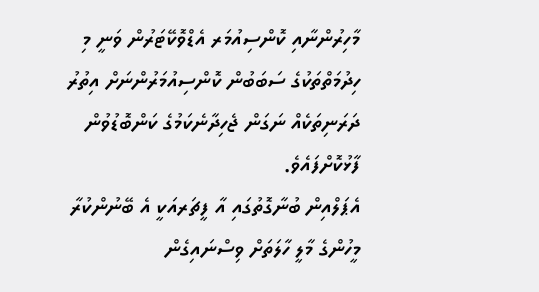މާހިރުންނާއި ކޮންސިއުމަރ އެޑްވޮކޭޓަރުން ވަނީ މި ހިދުމަތްތަކުގެ ސަބަބުން ކޮންސިއުމަރުންނަށް އިތުރު ދަރަނިތަކެއް ނަގަން ޖެހިދާނެކަމުގެ ކަންބޮޑުވުން ފާޅުކޮށްފައެވެ.
އެޕަލްއިން ބުނާގޮތުގައި އާ ފީޗަރއަކީ އެ ބޭނުންކުރާ މީހުންގެ މާލީ ހާލަތަށް ވިސްނައިގެން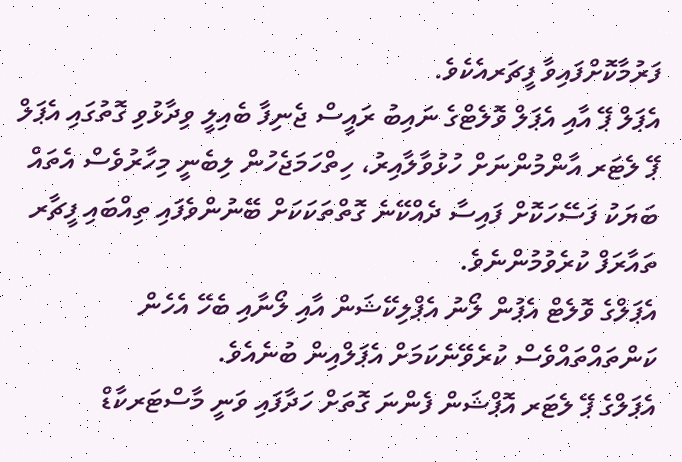ފަރުމާކޮށްފައިވާ ފީޗަރއެކެވެ.
އެޕަލް ޕޭ އާއި އެޕަލް ވޮލެޓްގެ ނައިބު ރައީސް ޖެނިފާ ބެއިލީ ވިދާޅުވި ގޮތުގައި އެޕަލް ޕޭ ލެޓަރ އާންމުންނަށް ހުޅުވާލާއިރު، ހިތްހަމަޖެހުން ލިބެނީ މިހާރުވެސް އެތައް ބަޔަކު ފަސޭހަކޮށް ފައިސާ ދެއްކޭނެ ގޮތްތަކަކަށް ބޭނުންވެފައި ތިއްބައި ފީޗާރ ތައާރަފް ކުރެވުމުންނެވެ.
އެޕަލްގެ ވޮލެޓް އެޕުން ލޯނު އެޕްލިކޭޝަން އާއި ލޯނާއި ބެހޭ އެހެން ކަންތައްތައްވެސް ކުރެވޭނެކަމަށް އެޕަލްއިން ބުނެއެވެ.
އެޕަލްގެ ޕޭ ލެޓަރ އޮޕްޝަން ފެންނަ ގޮތަށް ހަދާފައި ވަނީ މާސްޓަރކާޑް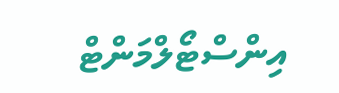އިންސްޓޯލްމަންޓް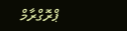ޕްރޮގްރާމް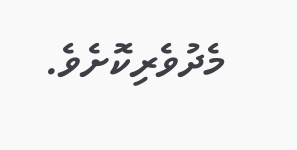މެދުވެރިކޮށެވެ.